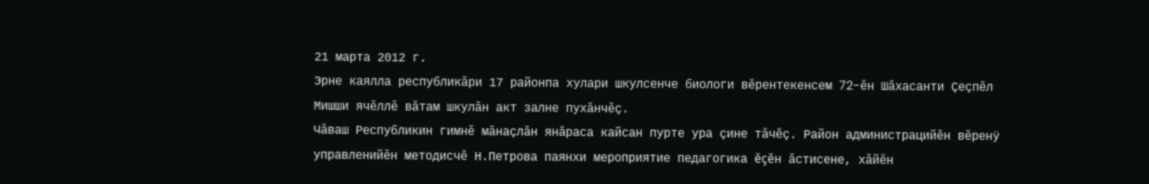21 марта 2012 г.
Эрне каялла республикăри 17 районпа хулари шкулсенче биологи вĕрентекенсем 72-ĕн Шăхасанти Çеçпĕл Мишши ячĕллĕ вăтам шкулăн акт залне пухăнчĕç.
Чăваш Республикин гимнĕ мăнаçлăн янăраса кайсан пурте ура çине тăчĕç. Район администрацийĕн вĕренÿ управленийĕн методисчĕ Н.Петрова паянхи мероприятие педагогика ĕçĕн ăстисене, хăйĕн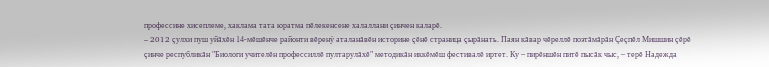профессине хисеплеме, хаклама тата юратма пĕлекенсене халаллани çинчен каларĕ.
– 2012 çулхи пуш уйăхĕн 14-мĕшĕнче районти вĕренÿ аталанăвĕн историне çĕнĕ страница çырăнать. Паян кăвар чĕреллĕ поэтăмăрăн Çеçпĕл Мишшин çĕрĕ çинче республикăн "Биологи учителĕн профессиллĕ пултарулăхĕ" методикăн иккĕмĕш фестивалĕ иртет. Ку – пирĕншĕн питĕ пысăк чыс, – терĕ Надежда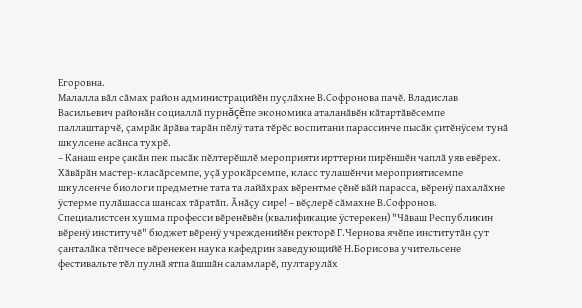Егоровна.
Малалла вăл сăмах район администрацийĕн пуçлăхне В.Софронова пачĕ. Владислав Васильевич районăн социаллă пурнăçĕпе экономика аталанăвĕн кăтартăвĕсемпе паллаштарчĕ, çамрăк ăрăва тарăн пĕлÿ тата тĕрĕс воспитани парассинче пысăк çитĕнÿсем тунă шкулсене асăнса тухрĕ.
– Канаш енре çакăн пек пысăк пĕлтерĕшлĕ мероприяти ирттерни пирĕншĕн чаплă уяв евĕрех. Хăвăрăн мастер-класăрсемпе, уçă урокăрсемпе, класс тулашĕнчи мероприятисемпе шкулсенче биологи предметне тата та лайăхрах вĕрентме çĕнĕ вăй парасса, вĕренÿ пахалăхне ÿстерме пулăшасса шансах тăратăп. Ăнăçу сире! – вĕçлерĕ сăмахне В.Софронов.
Специалистсен хушма професси вĕренĕвĕн (квалификацие ÿстерекен) "Чăваш Республикин вĕренÿ институчĕ" бюджет вĕренÿ учрежденийĕн ректорĕ Г.Чернова ячĕпе институтăн çут çанталăка тĕпчесе вĕренекен наука кафедрин заведующийĕ Н.Борисова учительсене фестивальте тĕл пулнă ятпа ăшшăн саламларĕ, пултарулăх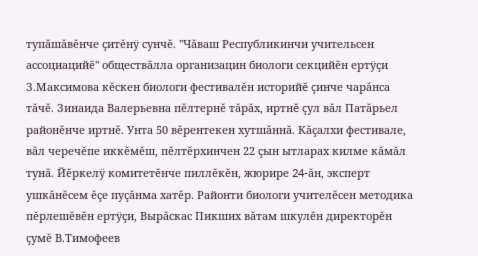тупăшăвĕнче çитĕнÿ сунчĕ. "Чăваш Республикинчи учительсен ассоциацийĕ" обществăлла организацин биологи секцийĕн ертÿçи З.Максимова кĕскен биологи фестивалĕн историйĕ çинче чарăнса тăчĕ. Зинаида Валерьевна пĕлтернĕ тăрăх, иртнĕ çул вăл Патăрьел районĕнче иртнĕ. Унта 50 вĕрентекен хутшăннă. Кăçалхи фестивале, вăл черечĕпе иккĕмĕш, пĕлтĕрхинчен 22 çын ытларах килме кăмăл тунă. Йĕркелÿ комитетĕнче пиллĕкĕн, жюрире 24-ăн, эксперт ушкăнĕсем ĕçе пуçăнма хатĕр. Районти биологи учителĕсен методика пĕрлешĕвĕн ертÿçи, Вырăскас Пикших вăтам шкулĕн директорĕн çумĕ В.Тимофеев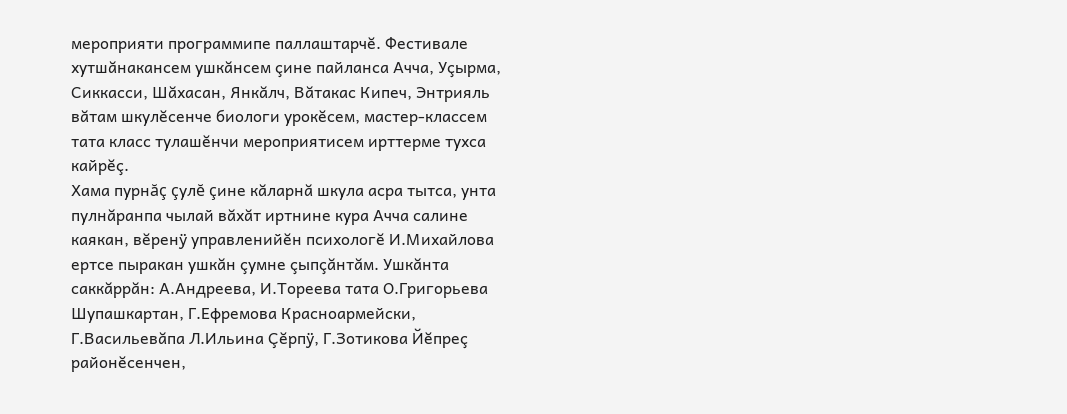мероприяти программипе паллаштарчĕ. Фестивале хутшăнакансем ушкăнсем çине пайланса Ачча, Уçырма, Сиккасси, Шăхасан, Янкăлч, Вăтакас Кипеч, Энтрияль вăтам шкулĕсенче биологи урокĕсем, мастер-классем тата класс тулашĕнчи мероприятисем ирттерме тухса кайрĕç.
Хама пурнăç çулĕ çине кăларнă шкула асра тытса, унта пулнăранпа чылай вăхăт иртнине кура Ачча салине каякан, вĕренÿ управленийĕн психологĕ И.Михайлова ертсе пыракан ушкăн çумне çыпçăнтăм. Ушкăнта саккăррăн: А.Андреева, И.Тореева тата О.Григорьева Шупашкартан, Г.Ефремова Красноармейски, Г.Васильевăпа Л.Ильина Çĕрпÿ, Г.Зотикова Йĕпреç районĕсенчен,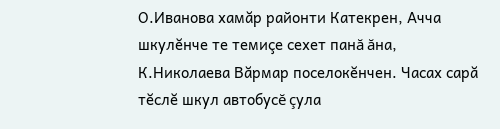О.Иванова хамăр районти Катекрен, Ачча шкулĕнче те темиçе сехет панă ăна, К.Николаева Вăрмар поселокĕнчен. Часах сарă тĕслĕ шкул автобусĕ çула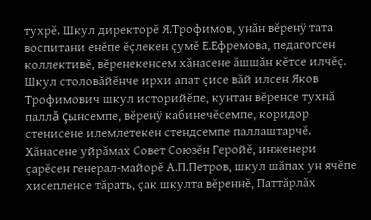тухрĕ. Шкул директорĕ Я.Трофимов, унăн вĕренÿ тата воспитани енĕпе ĕçлекен çумĕ Е.Ефремова, педагогсен коллективĕ, вĕренекенсем хăнасене ăшшăн кĕтсе илчĕç.
Шкул столовăйĕнче ирхи апат çисе вăй илсен Яков Трофимович шкул историйĕпе, кунтан вĕренсе тухнă паллă çынсемпе, вĕренÿ кабинечĕсемпе, коридор стенисене илемлетекен стендсемпе паллаштарчĕ. Хăнасене уйрăмах Совет Союзĕн Геройĕ, инженери çарĕсен генерал-майорĕ А.П.Петров, шкул шăпах ун ячĕпе хисепленсе тăрать, çак шкулта вĕреннĕ, Паттăрлăх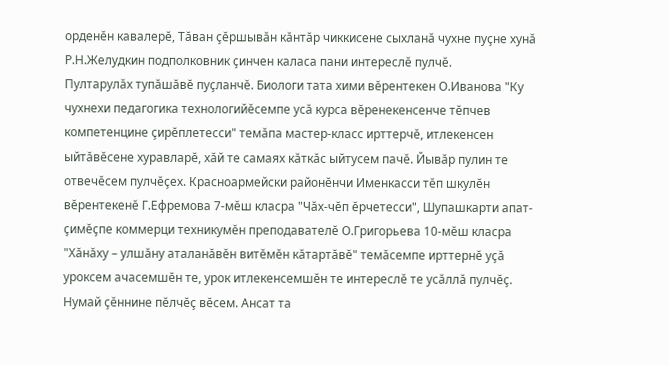орденĕн кавалерĕ, Тăван çĕршывăн кăнтăр чиккисене сыхланă чухне пуçне хунă Р.Н.Желудкин подполковник çинчен каласа пани интереслĕ пулчĕ.
Пултарулăх тупăшăвĕ пуçланчĕ. Биологи тата хими вĕрентекен О.Иванова "Ку чухнехи педагогика технологийĕсемпе усă курса вĕренекенсенче тĕпчев компетенцине çирĕплетесси" темăпа мастер-класс ирттерчĕ, итлекенсен ыйтăвĕсене хуравларĕ, хăй те самаях кăткăс ыйтусем пачĕ. Йывăр пулин те отвечĕсем пулчĕçех. Красноармейски районĕнчи Именкасси тĕп шкулĕн вĕрентекенĕ Г.Ефремова 7-мĕш класра "Чăх-чĕп ĕрчетесси", Шупашкарти апат-çимĕçпе коммерци техникумĕн преподавателĕ О.Григорьева 10-мĕш класра "Хăнăху – улшăну аталанăвĕн витĕмĕн кăтартăвĕ" темăсемпе ирттернĕ уçă уроксем ачасемшĕн те, урок итлекенсемшĕн те интереслĕ те усăллă пулчĕç. Нумай çĕннине пĕлчĕç вĕсем. Ансат та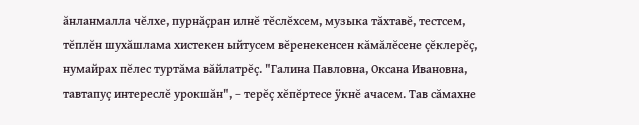ăнланмалла чĕлхе, пурнăçран илнĕ тĕслĕхсем, музыка тăхтавĕ, тестсем, тĕплĕн шухăшлама хистекен ыйтусем вĕренекенсен кăмăлĕсене çĕклерĕç, нумайрах пĕлес туртăма вăйлатрĕç. "Галина Павловна, Оксана Ивановна, тавтапуç интереслĕ урокшăн", – терĕç хĕпĕртесе ÿкнĕ ачасем. Тав сăмахне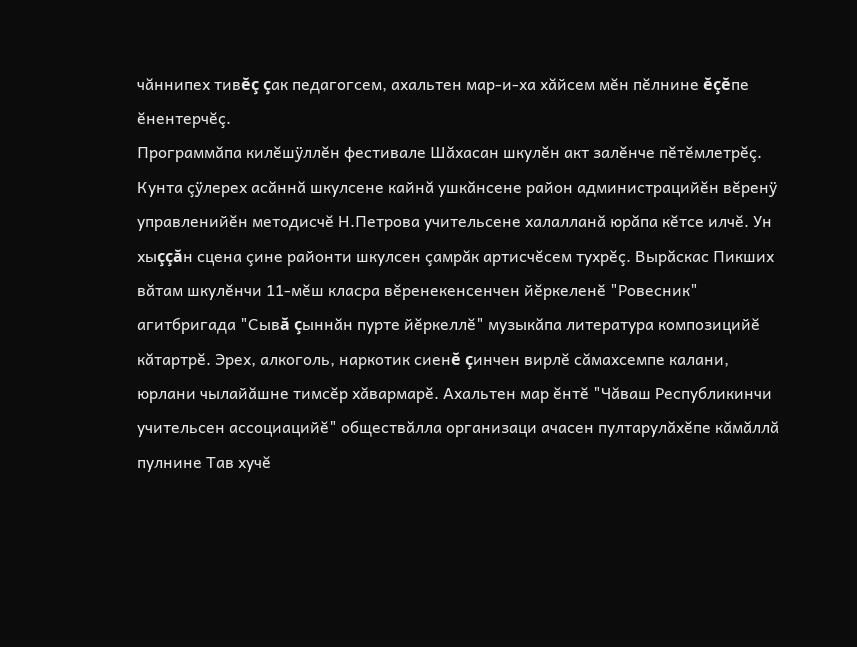чăннипех тивĕç çак педагогсем, ахальтен мар-и-ха хăйсем мĕн пĕлнине ĕçĕпе ĕнентерчĕç.
Программăпа килĕшÿллĕн фестивале Шăхасан шкулĕн акт залĕнче пĕтĕмлетрĕç. Кунта çÿлерех асăннă шкулсене кайнă ушкăнсене район администрацийĕн вĕренÿ управленийĕн методисчĕ Н.Петрова учительсене халалланă юрăпа кĕтсе илчĕ. Ун хыççăн сцена çине районти шкулсен çамрăк артисчĕсем тухрĕç. Вырăскас Пикших вăтам шкулĕнчи 11-мĕш класра вĕренекенсенчен йĕркеленĕ "Ровесник" агитбригада "Сывă çыннăн пурте йĕркеллĕ" музыкăпа литература композицийĕ кăтартрĕ. Эрех, алкоголь, наркотик сиенĕ çинчен вирлĕ сăмахсемпе калани, юрлани чылайăшне тимсĕр хăвармарĕ. Ахальтен мар ĕнтĕ "Чăваш Республикинчи учительсен ассоциацийĕ" обществăлла организаци ачасен пултарулăхĕпе кăмăллă пулнине Тав хучĕ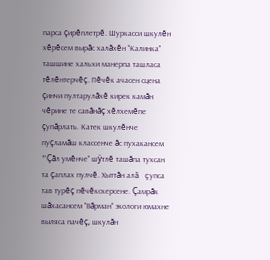парса çирĕплетрĕ. Шуркасси шкулĕн хĕрĕсем вырăс халăхĕн "Калинка" ташшине хальхи манерпа ташласа тĕлĕнтерчĕç. Пĕчĕк ачасен сцена çинчи пултарулăхĕ кирек камăн чĕрине те савăнăç хĕлхемĕпе çупăрлать. Катек шкулĕнче пуçламăш классенче ăс пухакансем "Çăл умĕнче" шÿтлĕ ташăпа тухсан та çаплах пулчĕ. Хыттăн алă çупса тав турĕç пĕчĕкскерсене. Çамрăк шăхасансем "Вăрман" экологи юмахне выляса пачĕç, шкулăн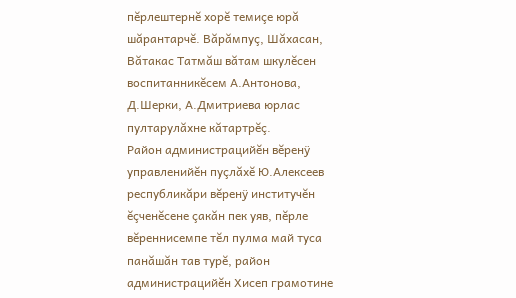пĕрлештернĕ хорĕ темиçе юрă шăрантарчĕ. Вăрăмпуç, Шăхасан, Вăтакас Татмăш вăтам шкулĕсен воспитанникĕсем А.Антонова, Д.Шерки, А.Дмитриева юрлас пултарулăхне кăтартрĕç.
Район администрацийĕн вĕренÿ управленийĕн пуçлăхĕ Ю.Алексеев республикăри вĕренÿ институчĕн ĕçченĕсене çакăн пек уяв, пĕрле вĕреннисемпе тĕл пулма май туса панăшăн тав турĕ, район администрацийĕн Хисеп грамотине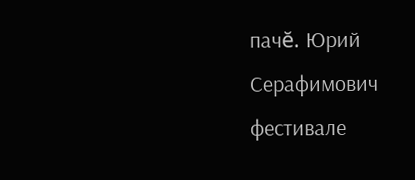пачĕ. Юрий Серафимович фестивале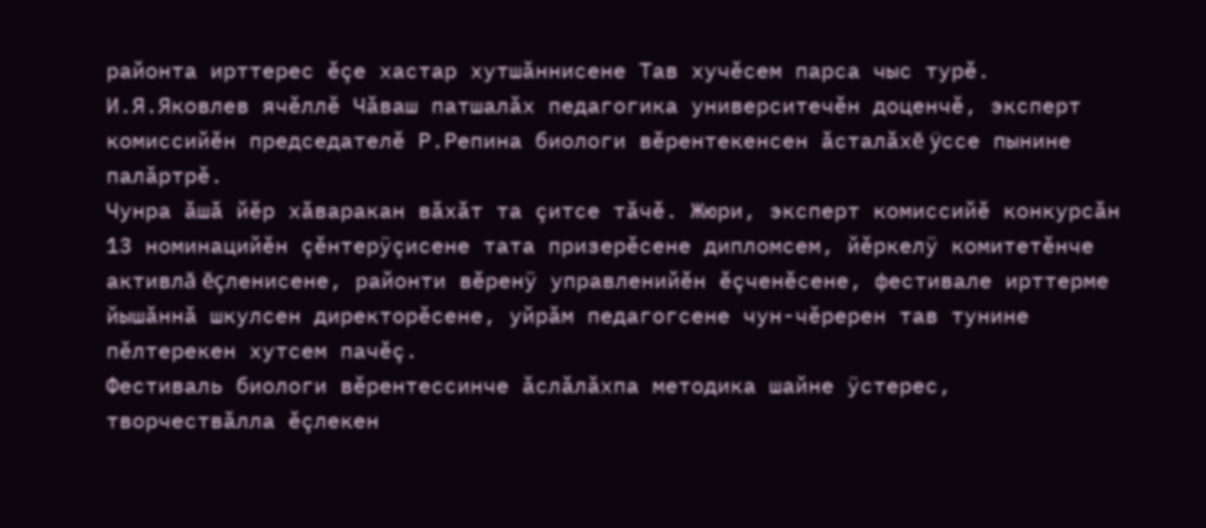районта ирттерес ĕçе хастар хутшăннисене Тав хучĕсем парса чыс турĕ. И.Я.Яковлев ячĕллĕ Чăваш патшалăх педагогика университечĕн доценчĕ, эксперт комиссийĕн председателĕ Р.Репина биологи вĕрентекенсен ăсталăхĕ ÿссе пынине палăртрĕ.
Чунра ăшă йĕр хăваракан вăхăт та çитсе тăчĕ. Жюри, эксперт комиссийĕ конкурсăн 13 номинацийĕн çĕнтерÿçисене тата призерĕсене дипломсем, йĕркелÿ комитетĕнче активлă ĕçленисене, районти вĕренÿ управленийĕн ĕçченĕсене, фестивале ирттерме йышăннă шкулсен директорĕсене, уйрăм педагогсене чун-чĕререн тав тунине пĕлтерекен хутсем пачĕç.
Фестиваль биологи вĕрентессинче ăслăлăхпа методика шайне ÿстерес, творчествăлла ĕçлекен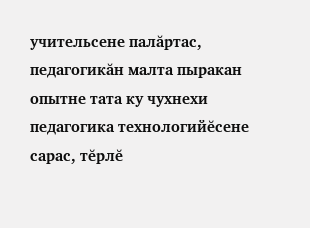учительсене палăртас, педагогикăн малта пыракан опытне тата ку чухнехи педагогика технологийĕсене сарас, тĕрлĕ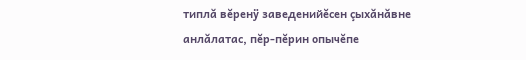типлă вĕренÿ заведенийĕсен çыхăнăвне анлăлатас, пĕр-пĕрин опычĕпе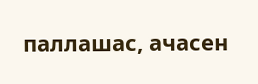паллашас, ачасен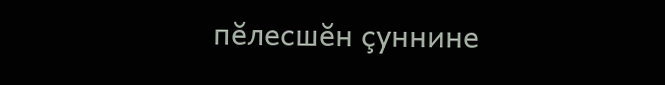пĕлесшĕн çуннине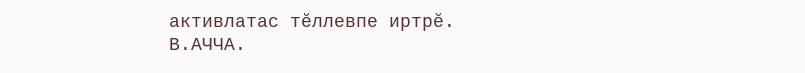активлатас тĕллевпе иртрĕ.
В.АЧЧА.